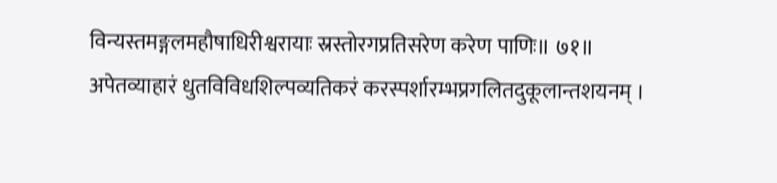विन्यस्तमङ्गलमहौषाधिरीश्वरायाः स्रस्तोरगप्रतिसरेण करेण पाणिः॥ ७१॥
अपेतव्याहारं धुतविविधशिल्पव्यतिकरं करस्पर्शारम्भप्रगलितदुकूलान्तशयनम् ।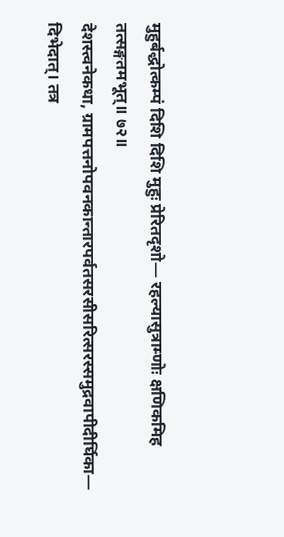मुहुर्बद्धोत्कम्पं दिशि दिशि मुहुः प्रेरितदृशो— रहल्यासुत्राम्णोः क्षणिकमिह तत्सङ्गतमभूत्॥ ७२॥
देशस्त्वनेकधा, ग्रामपत्तनोपवनकान्तारपर्वतसरसीसरित्सरस्समुद्रवापीदीर्घिका— दिभेदात्। तत्र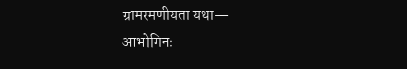ग्रामरमणीयता यथा—
आभोगिनः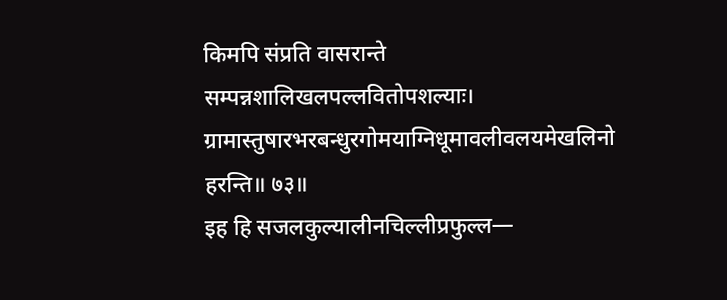किमपि संप्रति वासरान्ते सम्पन्नशालिखलपल्लवितोपशल्याः।
ग्रामास्तुषारभरबन्धुरगोमयाग्निधूमावलीवलयमेखलिनो हरन्ति॥ ७३॥
इह हि सजलकुल्यालीनचिल्लीप्रफुल्ल—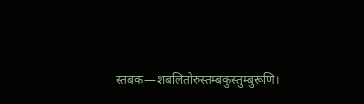स्तबक—शबलितोरुस्तम्बकुस्तुम्बुरूणि।